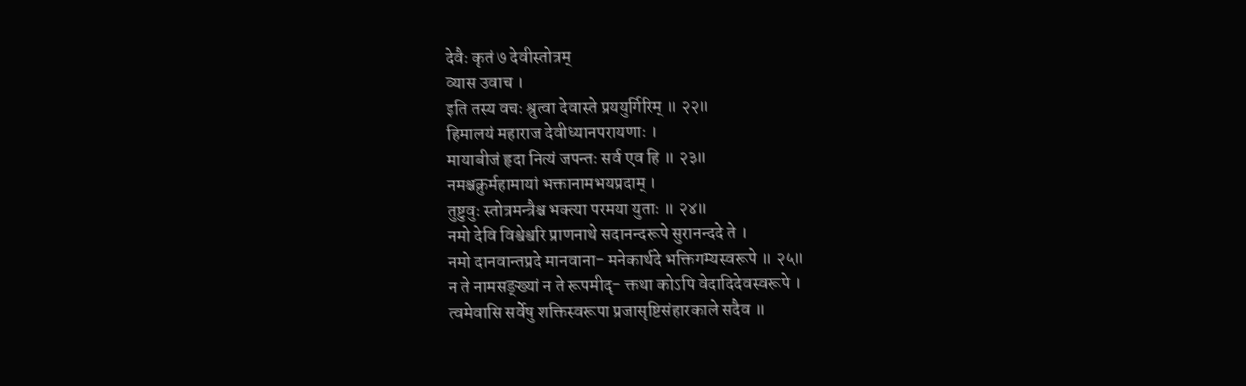देवैः कृतं ७ देवीस्तोत्रम्
व्यास उवाच ।
इति तस्य वचः श्रुत्वा देवास्ते प्रययुर्गिरिम् ॥ २२॥
हिमालयं महाराज देवीध्यानपरायणाः ।
मायाबीजं हृदा नित्यं जपन्तः सर्व एव हि ॥ २३॥
नमश्चक्रुर्महामायां भक्तानामभयप्रदाम् ।
तुष्टुवुः स्तोत्रमन्त्रैश्च भक्त्या परमया युताः ॥ २४॥
नमो देवि विश्वेश्वरि प्राणनाथे सदानन्दरूपे सुरानन्ददे ते ।
नमो दानवान्तप्रदे मानवाना- मनेकार्थदे भक्तिगम्यस्वरूपे ॥ २५॥
न ते नामसङ्ख्यां न ते रूपमीदृ- क्तथा कोऽपि वेदादिदेवस्वरूपे ।
त्वमेवासि सर्वेषु शक्तिस्वरूपा प्रजासृष्टिसंहारकाले सदैव ॥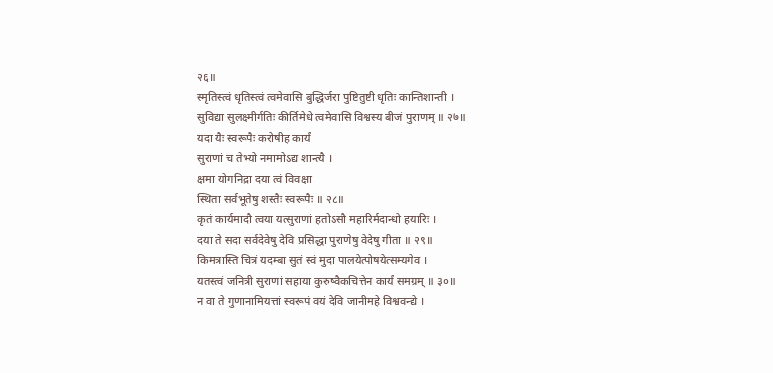२६॥
स्मृतिस्त्वं धृतिस्त्वं त्वमेवासि बुद्धिर्जरा पुष्टितुष्टी धृतिः कान्तिशान्ती ।
सुविद्या सुलक्ष्मीर्गतिः कीर्तिमेधे त्वमेवासि विश्वस्य बीजं पुराणम् ॥ २७॥
यदा यैः स्वरूपैः करोषीह कार्यं
सुराणां च तेभ्यो नमामोऽद्य शान्त्यै ।
क्षमा योगनिद्रा दया त्वं विवक्षा
स्थिता सर्वभूतेषु शस्तैः स्वरूपैः ॥ २८॥
कृतं कार्यमादौ त्वया यत्सुराणां हतोऽसौ महारिर्मदान्धो हयारिः ।
दया ते सदा सर्वदेवेषु देवि प्रसिद्धा पुराणेषु वेदेषु गीता ॥ २९॥
किमत्रास्ति चित्रं यदम्बा सुतं स्वं मुदा पालयेत्पोषयेत्सम्यगेव ।
यतस्त्वं जनित्री सुराणां सहाया कुरुष्वैकचित्तेन कार्यं समग्रम् ॥ ३०॥
न वा ते गुणानामियत्तां स्वरूपं वयं देवि जानीमहे विश्ववन्द्ये ।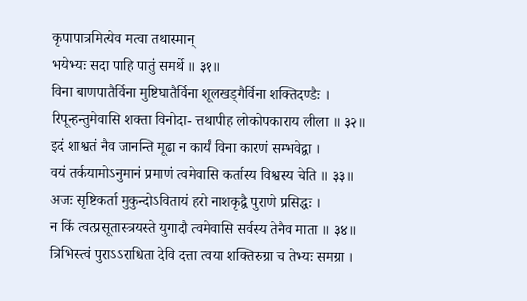कृपापात्रमित्येव मत्वा तथास्मान्
भयेभ्यः सदा पाहि पातुं समर्थे ॥ ३१॥
विना बाणपातैर्विना मुष्टिघातैर्विना शूलखड्गैर्विना शक्तिदण्डैः ।
रिपून्हन्तुमेवासि शक्ता विनोदा- त्तथापीह लोकोपकाराय लीला ॥ ३२॥
इदं शाश्वतं नैव जानन्ति मूढा न कार्यं विना कारणं सम्भवेद्वा ।
वयं तर्कयामोऽनुमानं प्रमाणं त्वमेवासि कर्तास्य विश्वस्य चेति ॥ ३३॥
अजः सृष्टिकर्ता मुकुन्दोऽवितायं हरो नाशकृद्वै पुराणे प्रसिद्धः ।
न किं त्वत्प्रसूतास्त्रयस्ते युगादौ त्वमेवासि सर्वस्य तेनैव माता ॥ ३४॥
त्रिभिस्त्वं पुराऽऽराधिता देवि दत्ता त्वया शक्तिरुग्रा च तेभ्यः समग्रा ।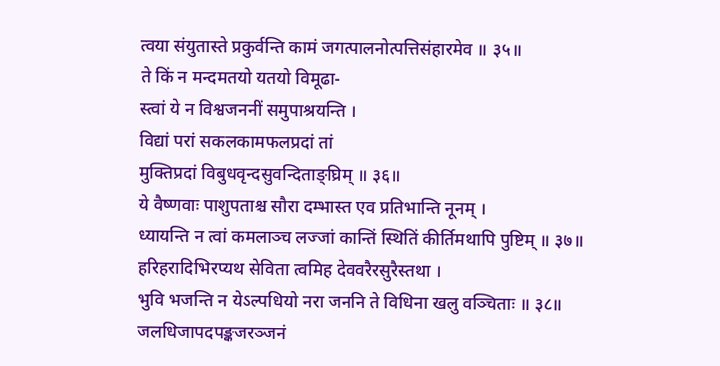त्वया संयुतास्ते प्रकुर्वन्ति कामं जगत्पालनोत्पत्तिसंहारमेव ॥ ३५॥
ते किं न मन्दमतयो यतयो विमूढा-
स्त्वां ये न विश्वजननीं समुपाश्रयन्ति ।
विद्यां परां सकलकामफलप्रदां तां
मुक्तिप्रदां विबुधवृन्दसुवन्दिताङ्घ्रिम् ॥ ३६॥
ये वैष्णवाः पाशुपताश्च सौरा दम्भास्त एव प्रतिभान्ति नूनम् ।
ध्यायन्ति न त्वां कमलाञ्च लज्जां कान्तिं स्थितिं कीर्तिमथापि पुष्टिम् ॥ ३७॥
हरिहरादिभिरप्यथ सेविता त्वमिह देववरैरसुरैस्तथा ।
भुवि भजन्ति न येऽल्पधियो नरा जननि ते विधिना खलु वञ्चिताः ॥ ३८॥
जलधिजापदपङ्कजरञ्जनं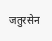जतुरसेन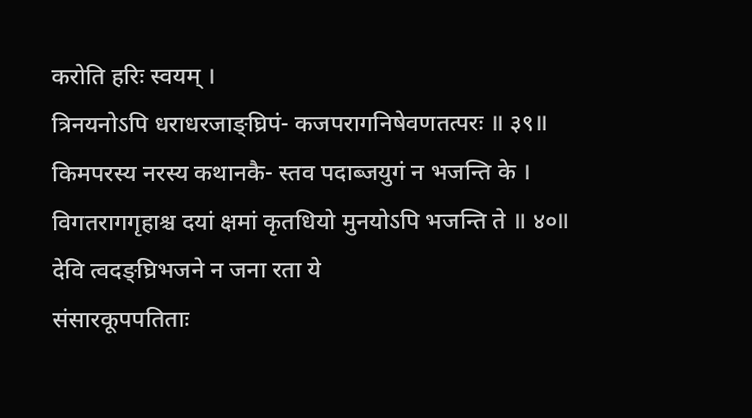करोति हरिः स्वयम् ।
त्रिनयनोऽपि धराधरजाङ्घ्रिपं- कजपरागनिषेवणतत्परः ॥ ३९॥
किमपरस्य नरस्य कथानकै- स्तव पदाब्जयुगं न भजन्ति के ।
विगतरागगृहाश्च दयां क्षमां कृतधियो मुनयोऽपि भजन्ति ते ॥ ४०॥
देवि त्वदङ्घ्रिभजने न जना रता ये
संसारकूपपतिताः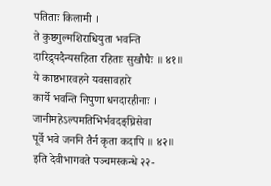पतिताः किलामी ।
ते कुष्ठगुल्मशिराधियुता भवन्ति
दारिद्र्यदैन्यसहिता रहिताः सुखौघैः ॥ ४१॥
ये काष्ठभारवहने यवसावहारे
कार्ये भवन्ति निपुणा धनदारहीनाः ।
जानीमहेऽल्पमतिभिर्भवदङ्घ्रिसेवा
पूर्वे भवे जननि तैर्न कृता कदापि ॥ ४२॥
इति देवीभागवते पञ्चमस्कन्धे २२-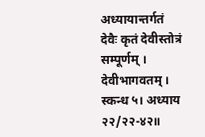अध्यायान्तर्गतं
देवैः कृतं देवीस्तोत्रं सम्पूर्णम् ।
देवीभागवतम् । स्कन्ध ५। अध्याय २२/२२-४२॥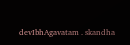devIbhAgavatam . skandha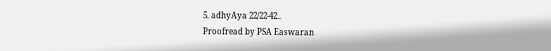5. adhyAya 22/22-42..
Proofread by PSA Easwaran